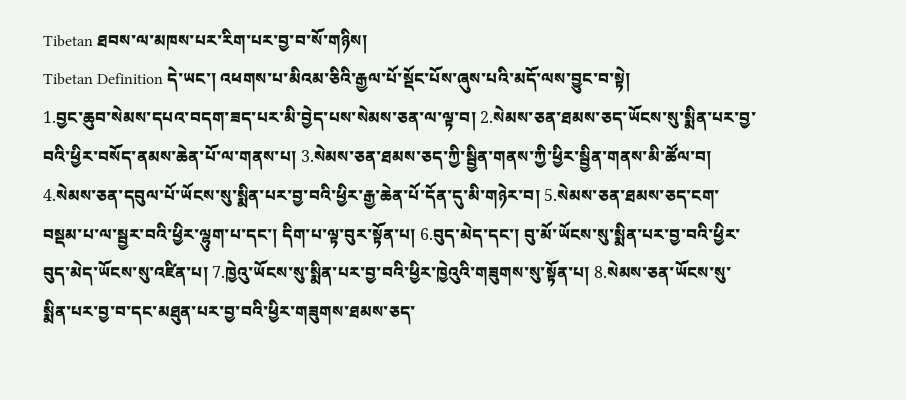Tibetan ཐབས་ལ་མཁས་པར་རིག་པར་བྱ་བ་སོ་གཉིས།
Tibetan Definition དེ་ཡང་། འཕགས་པ་མིའམ་ཅིའི་རྒྱལ་པོ་སྡོང་པོས་ཞུས་པའི་མདོ་ལས་བྱུང་བ་སྟེ།
1.བྱང་ཆུབ་སེམས་དཔའ་བདག་ཟད་པར་མི་བྱེད་པས་སེམས་ཅན་ལ་ལྟ་བ། 2.སེམས་ཅན་ཐམས་ཅད་ཡོངས་སུ་སྨིན་པར་བྱ་བའི་ཕྱིར་བསོད་ནམས་ཆེན་པོ་ལ་གནས་པ། 3.སེམས་ཅན་ཐམས་ཅད་ཀྱི་སྦྱིན་གནས་ཀྱི་ཕྱིར་སྦྱིན་གནས་མི་ཚོལ་བ། 4.སེམས་ཅན་དབུལ་པོ་ཡོངས་སུ་སྨིན་པར་བྱ་བའི་ཕྱིར་རྒྱ་ཆེན་པོ་དོན་དུ་མི་གཉེར་བ། 5.སེམས་ཅན་ཐམས་ཅད་ངག་བསྡམ་པ་ལ་སྦྱར་བའི་ཕྱིར་ལྷུག་པ་དང་། དིག་པ་ལྟ་བུར་སྟོན་པ། 6.བུད་མེད་དང་། བུ་མོ་ཡོངས་སུ་སྨིན་པར་བྱ་བའི་ཕྱིར་བུད་མེད་ཡོངས་སུ་འཛིན་པ། 7.ཁྱེའུ་ཡོངས་སུ་སྨིན་པར་བྱ་བའི་ཕྱིར་ཁྱེའུའི་གཟུགས་སུ་སྟོན་པ། 8.སེམས་ཅན་ཡོངས་སུ་སྨིན་པར་བྱ་བ་དང་མཐུན་པར་བྱ་བའི་ཕྱིར་གཟུགས་ཐམས་ཅད་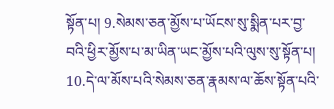སྟོན་པ། 9.སེམས་ཅན་མྱོས་པ་ཡོངས་སུ་སྨིན་པར་བྱ་བའི་ཕྱིར་མྱོས་པ་མ་ཡིན་ཡང་མྱོས་པའི་ལུས་སུ་སྟོན་པ། 10.དེ་ལ་མོས་པའི་སེམས་ཅན་རྣམས་ལ་ཆོས་སྟོན་པའི་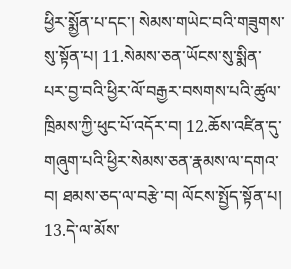ཕྱིར་སྨྱོན་པ་དང་། སེམས་གཡེང་བའི་གཟུགས་སུ་སྟོན་པ། 11.སེམས་ཅན་ཡོངས་སུ་སྨིན་པར་བྱ་བའི་ཕྱིར་ལོ་བརྒྱར་བསགས་པའི་ཚུལ་ཁྲིམས་ཀྱི་ཕུང་པོ་འདོར་བ། 12.ཆོས་འཛིན་དུ་གཞུག་པའི་ཕྱིར་སེམས་ཅན་རྣམས་ལ་དགའ་བ། ཐམས་ཅད་ལ་བརྩེ་བ། ལོངས་སྤྱོད་སྟོན་པ། 13.དེ་ལ་མོས་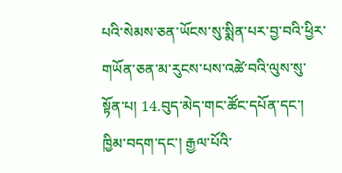པའི་སེམས་ཅན་ཡོངས་སུ་སྨིན་པར་བྱ་བའི་ཕྱིར་གཡོན་ཅན་མ་རུངས་པས་འཚེ་བའི་ལུས་སུ་སྟོན་པ། 14.བུད་མེད་གང་ཚོང་དཔོན་དང་། ཁྱིམ་བདག་དང་། རྒྱལ་པོའི་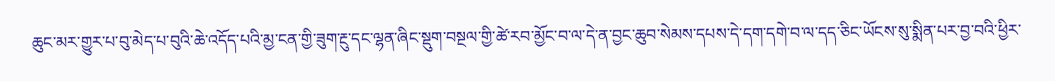ཆུང་མར་གྱུར་པ་བུ་མེད་པ་བུའི་ཆེ་འདོད་པའི་མྱ་ངན་གྱི་ཟུག་རྔུ་དང་ལྷན་ཞིང་སྡུག་བསྔལ་གྱི་ཚེ་རབ་མྱོང་བ་ལ་དེ་ན་བྱང་ཆུབ་སེམས་དཔས་དེ་དག་དགེ་བ་ལ་དད་ཅིང་ཡོངས་སུ་སྨིན་པར་བྱ་བའི་ཕྱིར་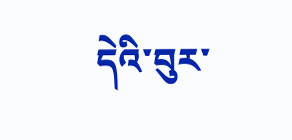དེའི་བུར་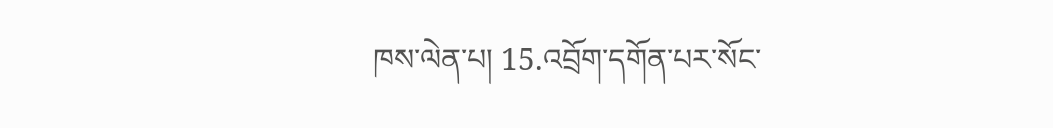ཁས་ལེན་པ། 15.འབྲོག་དགོན་པར་སོང་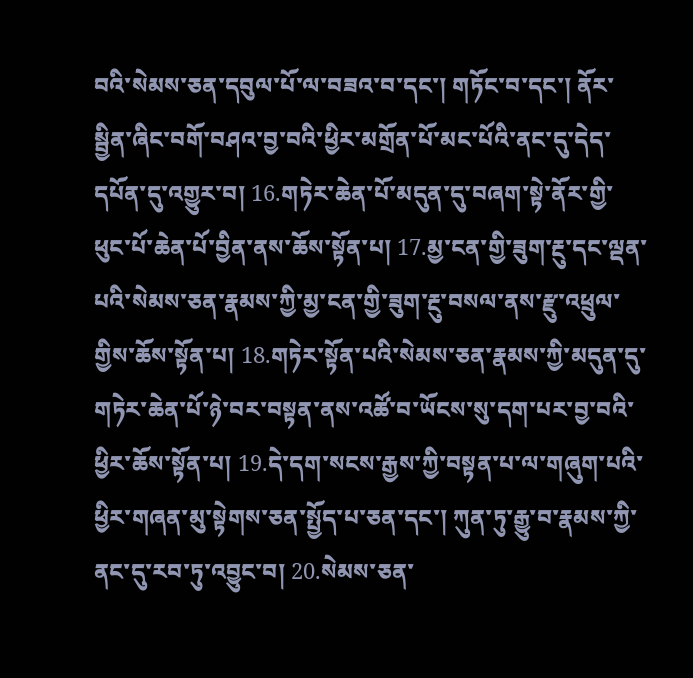བའི་སེམས་ཅན་དབུལ་པོ་ལ་བཟའ་བ་དང་། གཏོང་བ་དང་། ནོར་སྦྱིན་ཞིང་བགོ་བཤའ་བྱ་བའི་ཕྱིར་མགྲོན་པོ་མང་པོའི་ནང་དུ་དེད་དཔོན་དུ་འགྱུར་བ། 16.གཏེར་ཆེན་པོ་མདུན་དུ་བཞག་སྟེ་ནོར་གྱི་ཕུང་པོ་ཆེན་པོ་བྱིན་ནས་ཆོས་སྟོན་པ། 17.མྱ་ངན་གྱི་ཟུག་རྔུ་དང་ལྡན་པའི་སེམས་ཅན་རྣམས་ཀྱི་མྱ་ངན་གྱི་ཟུག་རྔུ་བསལ་ནས་རྫུ་འཕྲུལ་གྱིས་ཆོས་སྟོན་པ། 18.གཏེར་སྟོན་པའི་སེམས་ཅན་རྣམས་ཀྱི་མདུན་དུ་ གཏེར་ཆེན་པོ་ཉེ་བར་བསྟན་ནས་འཚོ་བ་ཡོངས་སུ་དག་པར་བྱ་བའི་ཕྱིར་ཆོས་སྟོན་པ། 19.དེ་དག་སངས་རྒྱས་ཀྱི་བསྟན་པ་ལ་གཞུག་པའི་ཕྱིར་གཞན་མུ་སྟེགས་ཅན་སྤྱོད་པ་ཅན་དང་། ཀུན་ཏུ་རྒྱུ་བ་རྣམས་ཀྱི་ནང་དུ་རབ་ཏུ་འབྱུང་བ། 20.སེམས་ཅན་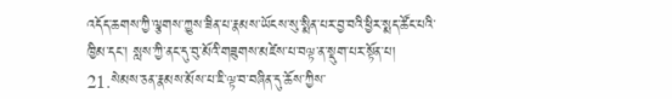འདོད་ཆགས་ཀྱི་ལྕགས་ཀྱུས་ཟིན་པ་རྣམས་ཡོངས་སུ་སྨིན་པར་བྱ་བའི་ཕྱིར་སྨད་ཚོང་པའི་ཁྱིམ་དང་། སླས་ཀྱི་ནང་དུ་བུ་མོའི་གཟུགས་མཛེས་པ་བལྟ་ན་སྡུག་པར་སྟོན་པ། 21.སེམས་ཅན་རྣམས་མོས་པ་ཇི་ལྟ་བ་བཞིན་དུ་ཆོས་ཀྱིས་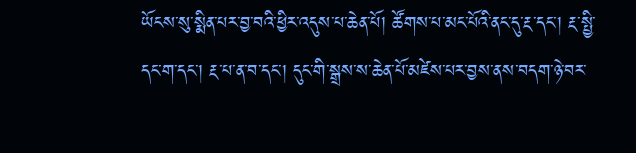ཡོངས་སུ་སྨིན་པར་བྱ་བའི་ཕྱིར་འདུས་པ་ཆེན་པོ། ཚོགས་པ་མང་པོའི་ནང་དུ་རྔ་དང་། རྔ་སྤྱི་དང་ག་དང་། རྔ་པ་ན་བ་དང་། དུང་གི་སྒྲས་ས་ཆེན་པོ་མཛེས་པར་བྱས་ནས་བདག་ཉེ་བར་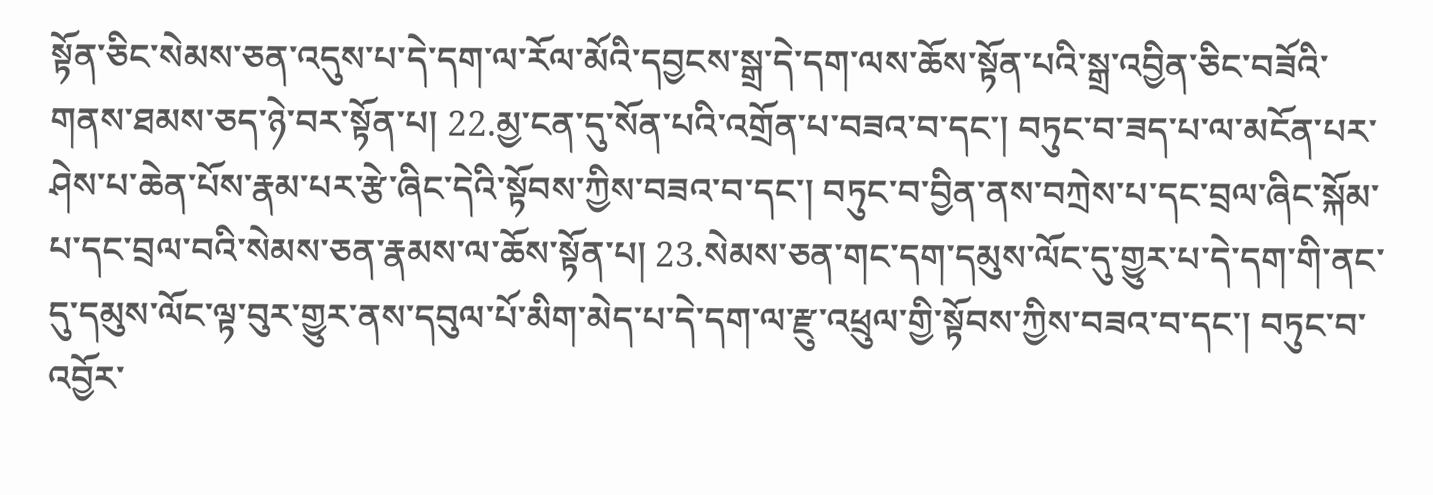སྟོན་ཅིང་སེམས་ཅན་འདུས་པ་དེ་དག་ལ་རོལ་མོའི་དབྱངས་སྒྲ་དེ་དག་ལས་ཆོས་སྟོན་པའི་སྒྲ་འབྱིན་ཅིང་བཟོའི་གནས་ཐམས་ཅད་ཉེ་བར་སྟོན་པ། 22.མྱ་ངན་དུ་སོན་པའི་འགྲོན་པ་བཟའ་བ་དང་། བཏུང་བ་ཟད་པ་ལ་མངོན་པར་ཤེས་པ་ཆེན་པོས་རྣམ་པར་རྩེ་ཞིང་དེའི་སྟོབས་ཀྱིས་བཟའ་བ་དང་། བཏུང་བ་བྱིན་ནས་བཀྲེས་པ་དང་བྲལ་ཞིང་སྐོམ་པ་དང་བྲལ་བའི་སེམས་ཅན་རྣམས་ལ་ཆོས་སྟོན་པ། 23.སེམས་ཅན་གང་དག་དམུས་ལོང་དུ་གྱུར་པ་དེ་དག་གི་ནང་དུ་དམུས་ལོང་ལྟ་བུར་གྱུར་ནས་དབུལ་པོ་མིག་མེད་པ་དེ་དག་ལ་རྫུ་འཕྲུལ་གྱི་སྟོབས་ཀྱིས་བཟའ་བ་དང་། བཏུང་བ་འབྱོར་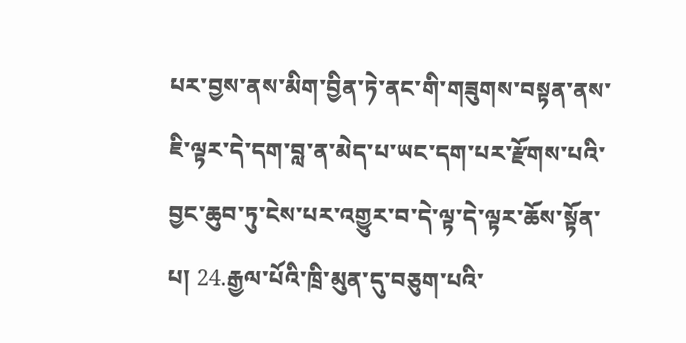པར་བྱས་ནས་མིག་བྱིན་ཏེ་ནང་གི་གཟུགས་བསྟན་ནས་ཇི་ལྟར་དེ་དག་བླ་ན་མེད་པ་ཡང་དག་པར་རྫོགས་པའི་བྱང་ཆུབ་ཏུ་ངེས་པར་འགྱུར་བ་དེ་ལྟ་དེ་ལྟར་ཆོས་སྟོན་པ། 24.རྒྱལ་པོའི་ཁྲི་མུན་དུ་བཅུག་པའི་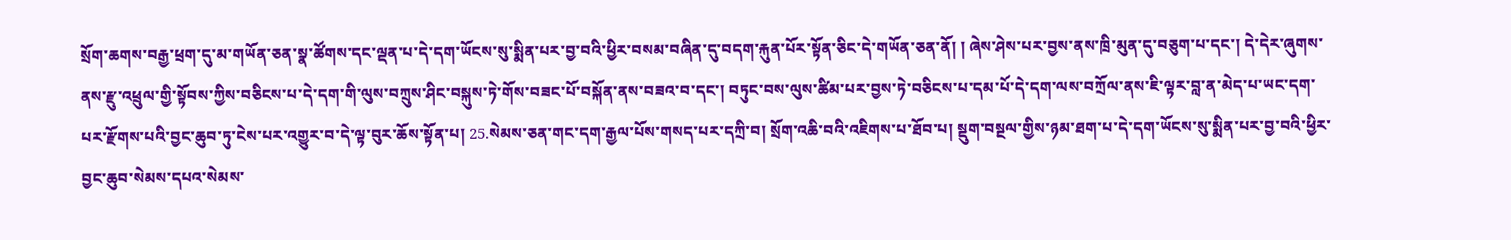སྲོག་ཆགས་བརྒྱ་ཕྲག་དུ་མ་གཡོན་ཅན་སྣ་ཚོགས་དང་ལྡན་པ་དེ་དག་ཡོངས་སུ་སྨིན་པར་བྱ་བའི་ཕྱིར་བསམ་བཞིན་དུ་བདག་རྐུན་པོར་སྟོན་ཅིང་དེ་གཡོན་ཅན་ནོ། ། ཞེས་ཤེས་པར་བྱས་ནས་ཁྲི་མུན་དུ་བཅུག་པ་དང་། དེ་དེར་ཞུགས་ནས་རྫུ་འཕྲུལ་གྱི་སྟོབས་ཀྱིས་བཅིངས་པ་དེ་དག་གི་ལུས་བཀྲུས་ཤིང་བསྐུས་ཏེ་གོས་བཟང་པོ་བསྐོན་ནས་བཟའ་བ་དང་། བཏུང་བས་ལུས་ཚིམ་པར་བྱས་ཏེ་བཅིངས་པ་དམ་པོ་དེ་དག་ལས་བཀྲོལ་ནས་ཇི་ལྟར་བླ་ན་མེད་པ་ཡང་དག་པར་རྫོགས་པའི་བྱང་ཆུབ་ཏུ་ངེས་པར་འགྱུར་བ་དེ་ལྟ་བུར་ཆོས་སྟོན་པ། 25.སེམས་ཅན་གང་དག་རྒྱལ་པོས་གསད་པར་དཀྲི་བ། སྲོག་འཆི་བའི་འཇིགས་པ་ཐོབ་པ། སྡུག་བསྔལ་གྱིས་ཉམ་ཐག་པ་དེ་དག་ཡོངས་སུ་སྨིན་པར་བྱ་བའི་ཕྱིར་བྱང་ཆུབ་སེམས་དཔའ་སེམས་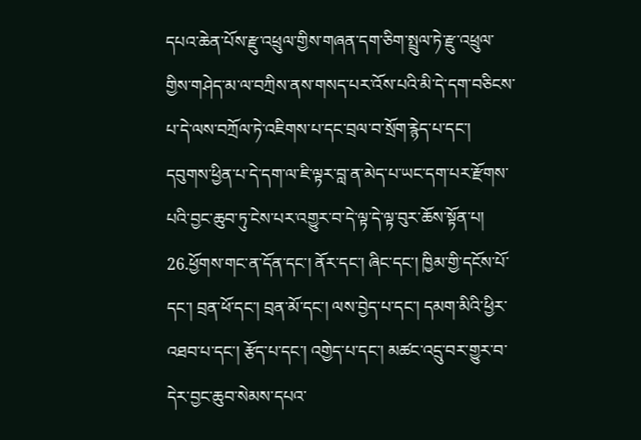དཔའ་ཆེན་པོས་རྫུ་འཕྲུལ་གྱིས་གཞན་དག་ཅིག་སྤྲུལ་ཏེ་རྫུ་འཕྲུལ་གྱིས་གཤེད་མ་ལ་བཀྲིས་ནས་གསད་པར་འོས་པའི་མི་དེ་དག་བཅིངས་པ་དེ་ལས་བཀྲོལ་ཏེ་འཇིགས་པ་དང་བྲལ་བ་སྲོག་རྙེད་པ་དང་། དབུགས་ཕྱིན་པ་དེ་དག་ལ་ཇི་ལྟར་བླ་ན་མེད་པ་ཡང་དག་པར་རྫོགས་པའི་བྱང་ཆུབ་ཏུ་ངེས་པར་འགྱུར་བ་དེ་ལྟ་དེ་ལྟ་བུར་ཆོས་སྟོན་པ། 26.ཕྱོགས་གང་ན་དོན་དང་། ནོར་དང་། ཞིང་དང་། ཁྱིམ་གྱི་དངོས་པོ་དང་། བྲན་ཕོ་དང་། བྲན་མོ་དང་། ལས་བྱེད་པ་དང་། དམག་མིའི་ཕྱིར་འཐབ་པ་དང་། རྩོད་པ་དང་། འགྱེད་པ་དང་། མཚང་འདྲུ་བར་གྱུར་བ་དེར་བྱང་ཆུབ་སེམས་དཔའ་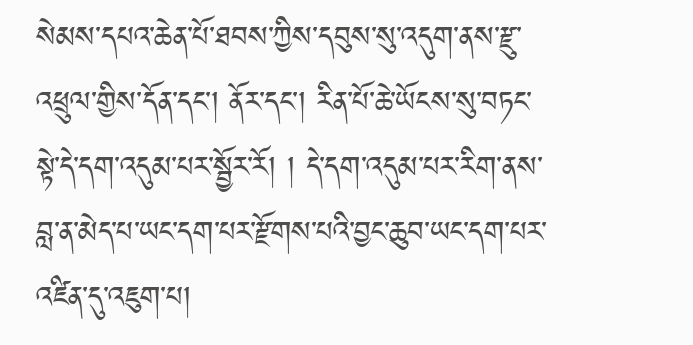སེམས་དཔའ་ཆེན་པོ་ཐབས་ཀྱིས་དབུས་སུ་འདུག་ནས་རྫུ་འཕྲུལ་གྱིས་དོན་དང་། ནོར་དང་། རིན་པོ་ཆེ་ཡོངས་སུ་བཏང་སྟེ་དེ་དག་འདུམ་པར་སྦྱོར་རོ། ། དེ་དག་འདུམ་པར་རིག་ནས་བླ་ན་མེད་པ་ཡང་དག་པར་རྫོགས་པའི་བྱང་ཆུབ་ཡང་དག་པར་འཛིན་དུ་འཇུག་པ།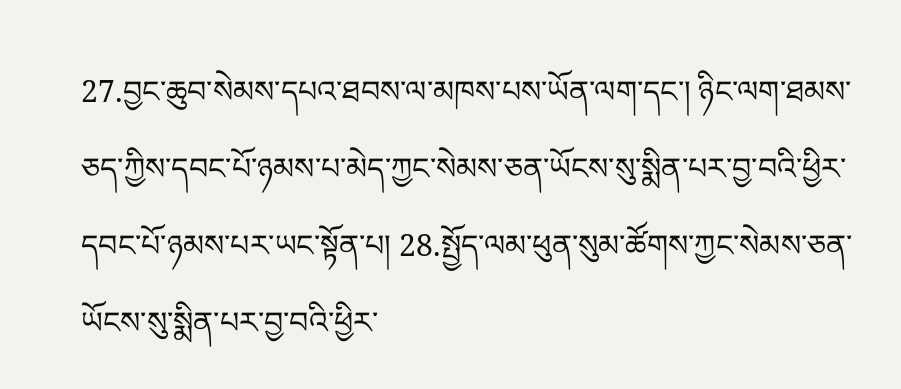27.བྱང་ཆུབ་སེམས་དཔའ་ཐབས་ལ་མཁས་པས་ཡོན་ལག་དང་། ཉིང་ལག་ཐམས་ཅད་ཀྱིས་དབང་པོ་ཉམས་པ་མེད་ཀྱང་སེམས་ཅན་ཡོངས་སུ་སྨིན་པར་བྱ་བའི་ཕྱིར་དབང་པོ་ཉམས་པར་ཡང་སྟོན་པ། 28.སྤྱོད་ལམ་ཕུན་སུམ་ཚོགས་ཀྱང་སེམས་ཅན་ཡོངས་སུ་སྨིན་པར་བྱ་བའི་ཕྱིར་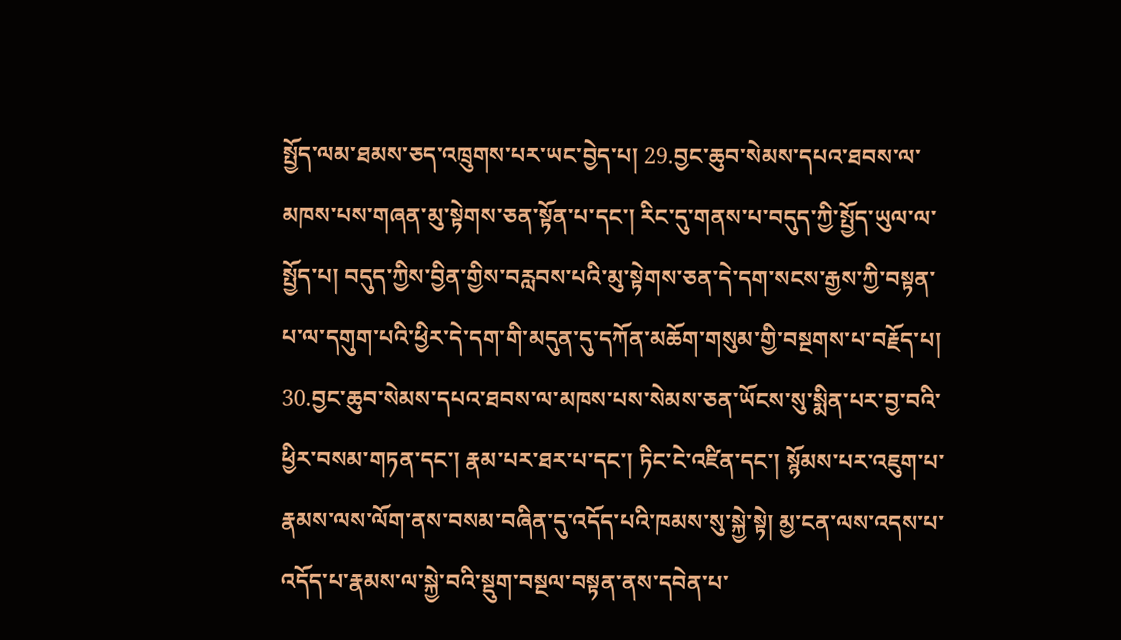སྤྱོད་ལམ་ཐམས་ཅད་འཁྲུགས་པར་ཡང་བྱེད་པ། 29.བྱང་ཆུབ་སེམས་དཔའ་ཐབས་ལ་མཁས་པས་གཞན་མུ་སྟེགས་ཅན་སྟོན་པ་དང་། རིང་དུ་གནས་པ་བདུད་ཀྱི་སྤྱོད་ཡུལ་ལ་སྤྱོད་པ། བདུད་ཀྱིས་བྱིན་གྱིས་བརླབས་པའི་མུ་སྟེགས་ཅན་དེ་དག་སངས་རྒྱས་ཀྱི་བསྟན་པ་ལ་དགུག་པའི་ཕྱིར་དེ་དག་གི་མདུན་དུ་དཀོན་མཆོག་གསུམ་གྱི་བསྔགས་པ་བརྗོད་པ། 30.བྱང་ཆུབ་སེམས་དཔའ་ཐབས་ལ་མཁས་པས་སེམས་ཅན་ཡོངས་སུ་སྨིན་པར་བྱ་བའི་ཕྱིར་བསམ་གཏན་དང་། རྣམ་པར་ཐར་པ་དང་། ཏིང་ངེ་འཛིན་དང་། སྙོམས་པར་འཇུག་པ་རྣམས་ལས་ལོག་ནས་བསམ་བཞིན་དུ་འདོད་པའི་ཁམས་སུ་སྐྱེ་སྟེ། མྱ་ངན་ལས་འདས་པ་འདོད་པ་རྣམས་ལ་སྐྱེ་བའི་སྡུག་བསྔལ་བསྟན་ནས་དབེན་པ་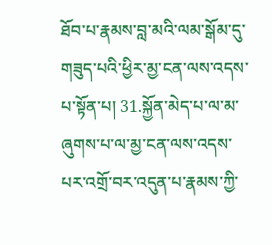ཐོབ་པ་རྣམས་བླ་མའི་ལམ་སྒོམ་དུ་གཟུད་པའི་ཕྱིར་མྱ་ངན་ལས་འདས་པ་སྟོན་པ། 31.སྐྱོན་མེད་པ་ལ་མ་ཞུགས་པ་ལ་མྱ་ངན་ལས་འདས་པར་འགྲོ་བར་འདུན་པ་རྣམས་ཀྱི་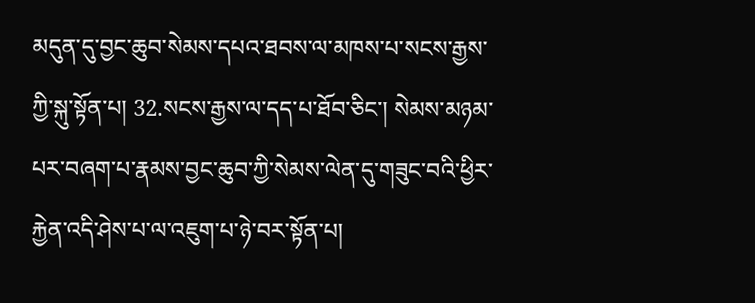མདུན་དུ་བྱང་ཆུབ་སེམས་དཔའ་ཐབས་ལ་མཁས་པ་སངས་རྒྱས་ཀྱི་སྐུ་སྟོན་པ། 32.སངས་རྒྱས་ལ་དད་པ་ཐོབ་ཅིང་། སེམས་མཉམ་པར་བཞག་པ་རྣམས་བྱང་ཆུབ་ཀྱི་སེམས་ལེན་དུ་གཟུང་བའི་ཕྱིར་རྐྱེན་འདི་ཤེས་པ་ལ་འཇུག་པ་ཉེ་བར་སྟོན་པ།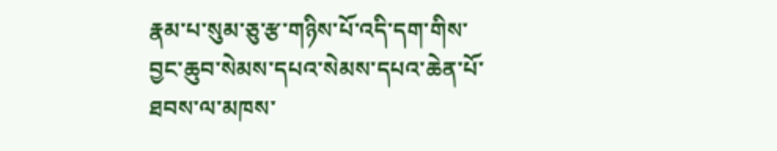རྣམ་པ་སུམ་ཅུ་རྩ་གཉིས་པོ་འདི་དག་གིས་བྱང་ཆུབ་སེམས་དཔའ་སེམས་དཔའ་ཆེན་པོ་ཐབས་ལ་མཁས་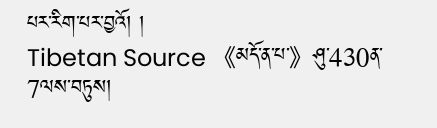པར་རིག་པར་བྱའོ། །
Tibetan Source 《མདོ་ན་པ་》ཤུ་430ན་7ལས་བཏུས།